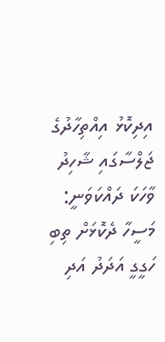އިދިކޮޅު އިއްތިހާދުގެ ޖަލްސާގައި ޝާހިދު ވާހަކަ ދައްކަވަނީ: މަސީހާ ދެކޮޅަށް ތިބި ހަގީގީ އަދަދު އަދި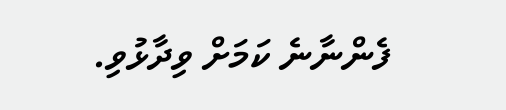ފެންނާނެ ކަމަށް ވިދާޅުވި.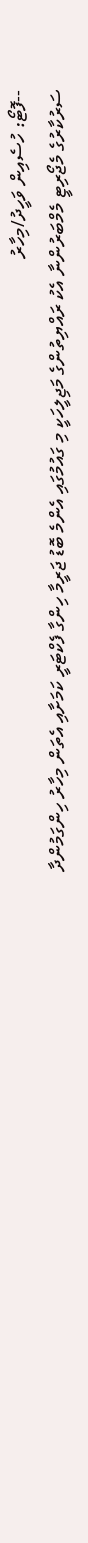--ފޮޓޯ: ހުސެއިން ވަހީދު/މިހާރު
ސަރުކާރުގެ މެޖޯރިޓީ މެމްބަރުންނާ އެކު ރައްޔިތުންގެ މަޖިލީހަކީ މި ގައުމުގައި އެންމެ ބޮޑު ޖަރީމާ ހިންގާ ފެކްޓަރީ ކަމަށާއި އެތަން މިހާރު ހިންގަމުންދާ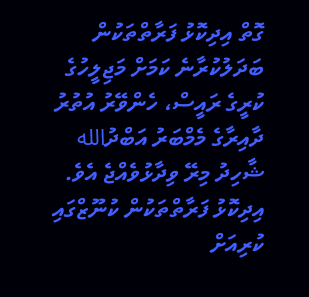ގޮތް އިދިކޮޅު ފަރާތްތަކުން ބަދަލުކުރާނެ ކަމަށް މަޖިލީހުގެ ކުރީގެ ރައީސް، ހެންވޭރު އުތުރު ދާއިރާގެ މެމްބަރު އަބްދުالله ޝާހިދު މިރޭ ވިދާޅުވެއްޖެ އެވެ.
އިދިކޮޅު ފަރާތްތަކުން ކުނޫޒްގައި ކުރިއަށް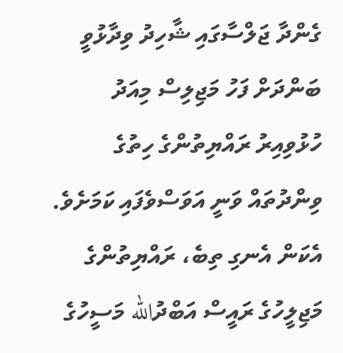ގެންދާ ޖަލްސާގައި ޝާހިދު ވިދާޅުވީ ބަންދަށް ފަހު މަޖިލިސް މިއަދު ހުޅުވިއިރު ރައްޔިތުންގެ ހިތުގެ ވިންދުތައް ވަނީ އަވަސްވެފައި ކަމަށެވެ. އެކަން އެނގި ތިބެ، ރައްޔިތުންގެ މަޖިލީހުގެ ރައީސް އަބްދުالله މަސީހުގެ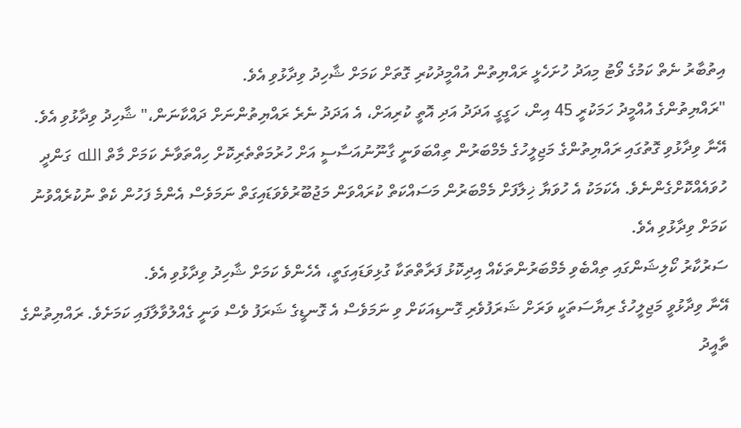އިތުބާރު ނެތް ކަމުގެ ވޯޓު މިއަދު ހުށަހެޅީ ރައްޔިތުން އުއްމީދުކުރި ގޮތަށް ކަމަށް ޝާހިދު ވިދާޅުވި އެވެ.
"ރައްޔިތުންގެ އުއްމީދު ހަމަކުރީ 45 އިން، ހަގީގީ އަދަދު އަދި އޮތީ ކުރިއަށް، އެ އަދަދު ނެރެ ރައްޔިތުންނަށް ދައްކާނަން،" ޝާހިދު ވިދާޅުވި އެވެ.
އޭނާ ވިދާޅުވި ގޮތުގައި ރައްޔިތުންގެ މަޖިލީހުގެ މެމްބަރުން ތިއްބަވަނީ ގާނޫނުއަސާސީ އަށް ހުރުމަތްތެރިކޮށް ހިއްތަވާނެ ކަމަށް މާތް الله ގަންދީ ހުވައެއްކޮށްގެންނެވެ. އެކަމަކު އެ ހުވަޔާ ޚިލާފަށް މެމްބަރުން މަސައްކަތް ކުރައްވަން މަޖުބޫރުވެވަޑައިގަތް ނަމަވެސް އެންމެ ފަހުން ކެތް ނުކުރެއްވުނު ކަމަށް ވިދާޅުވި އެވެ.
ސަރުކާރު ކޯލިޝަންގައި ތިއްބެވި މެމްބަރުންތަކެއް އިދިކޮޅު ފަރާތްތަކާ ގުޅިވަޑައިގަތީ، އެހެންވެ ކަމަށް ޝާހިދު ވިދާޅުވި އެވެ.
އޭނާ ވިދާޅުވީ މަޖިލީހުގެ ރިޔާސަތަކީ ވަރަށް ޝަރަފުވެރި ގޮނޑިއަކަށް ވި ނަމަވެސް އެ ގޮނޑީގެ ޝަރަފު ވެސް ވަނީ ގެއްލުވާލާފައި ކަމަށެވެ. ރައްޔިތުންގެ ތާއީދު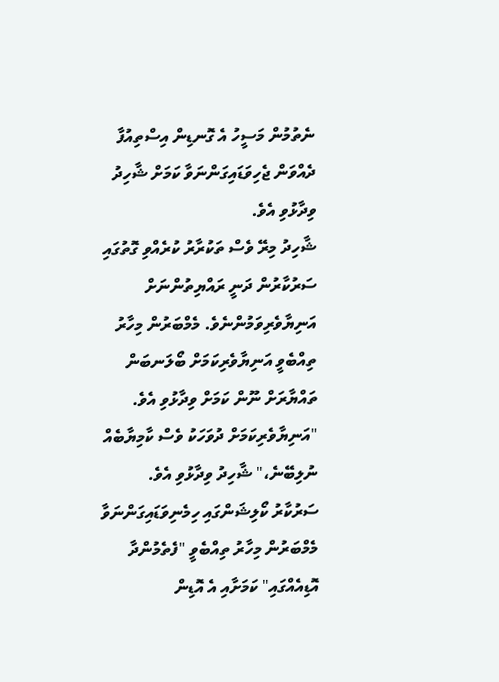ނެތުމުން މަސީހު އެ ގޮނޑިން އިސްތިއުފާ ދެއްވަން ޖެހިވަޑައިގަންނަވާ ކަމަށް ޝާހިދު ވިދާޅުވި އެވެ.
ޝާހިދު މިރޭ ވެސް ތަކުރާރު ކުރެއްވި ގޮތުގައި ސަރުކާރުން ދަނީ ރައްޔިތުންނަށް އަނިޔާވެރިވަމުންނެވެ. މެމްބަރުން މިހާރު ތިއްބެވީ އަނިޔާވެރިކަމަށް ބޯލަނބަން ތައްޔާރަށް ނޫން ކަމަށް ވިދާޅުވި އެވެ.
"އަނިޔާވެރިކަމަށް ދުވަހަކު ވެސް ކާމިޔާބެއް ނުލިބޭނެ،" ޝާހިދު ވިދާޅުވި އެވެ.
ސަރުކާރު ކޯލިޝަންގައި ހިމެނިވަޑައިގަންނަވާ މެމްބަރުން މިހާރު ތިއްބެވީ "ފެތެމުންދާ އޮޑިއެއްގައި" ކަމަށާއި އެ އޮޑިން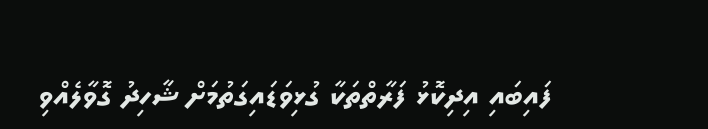ފައިބައި އިދިކޮޅު ފަރާތްތަކާ ގުޅިވަޑައިގަތުމަށް ޝާހިދު ގޮވާލެއްވި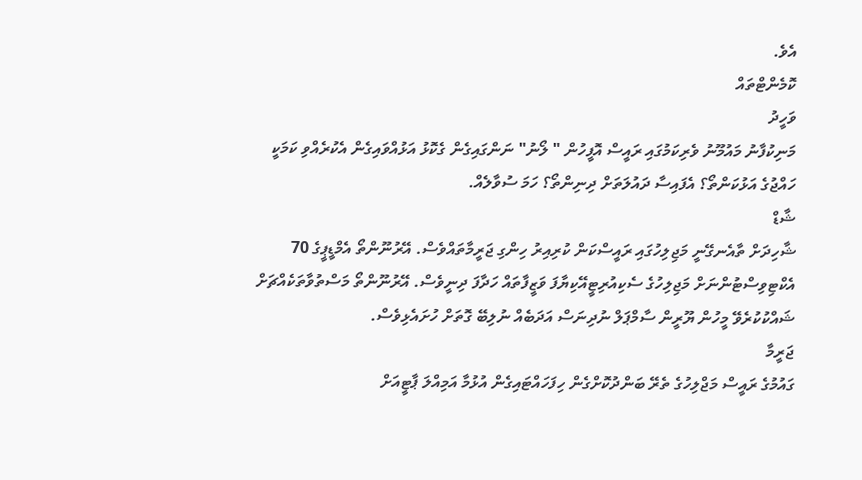އެވެ.
ކޮމެންޓްތައް
ވަހީދު
މަނިކުފާނު މައުމޫނު ވެރިކަމުގައި ރައީސް އޮފީހުން " ލޯނު" ނަންގައިގެން ގެކޮޅު އަޅުއްވައިގެން އެކުރެއްވި ކަމަކީ ހައްޖުގެ އަޅުކަންތޯ؟ އެފައިސާ ދައުލަތަށް ދިނިންތޯ؟ ހަމަ ސުވާލެއް.
ޝާޑް
ޝާހިދަށް ތާއެނގޭނީ މަޖިލިހުގައި ރައީސްކަން ކުރިއިރު ހިންގި ޖަރީމާތައްވެސް. އޭރުނޫންތޯ އެމްޑީޕީގެ 70 އެކްޓިވިސްޓުންނަށް މަޖިލިހުގެ ސެކިއުރިޓީއޭކިޔާފަ ވަޒީފާތައް ހަދާފަ ދިނީވެސް. އޭރުނޫންތޯ މަސްތުވާތަކެއްޗަށް ޝައްކުކުރެވޭ މީހުން ޔޫރީން ސާމްޕަލް ނުދިނަސް އަދަބެއް ނުލިބޭ ގޮތަށް ހުށައެޅިވެސް.
ޖަރީމާ
ގައުމުގެ ރައީސް މަޖްލިހުގެ ތެރޭ ބަންދުކޮށްގެން ހިފަހައްޓައިގެން އުޅުމާ އަމިއްލަ ޕާޓީއަށް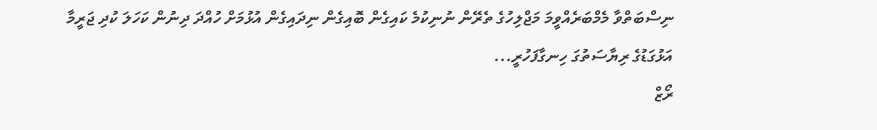ނިސްބަތްވާ މެމްބަރެއްވީމަ މަޖްލިހުގެ ތެރޭން ނުނިކުމެ ކައިގެން ބޮއިގެން ނިދައިގެން އުޅުމަށް ހުއްދަ ދިނުން ކަހަލަ ކުދި ޖަރީމާ އަޅުގަޑުގެ ރިޔާސަތުގަ ހިނގާފަހުރީ...
ރޯޒް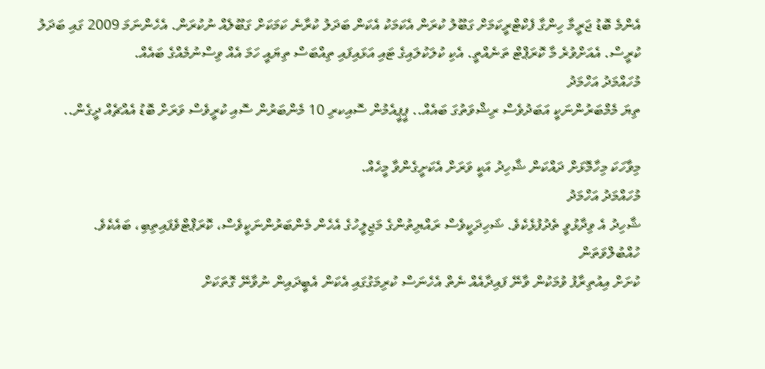އެންމެ ބޮޑު ޖަރީމާ ހިންގާ ފެކްޓްރީކަމަށް ގަބޫލު ކުރަން އެކަމަކު އެކަން ބަދަލު ކުރާނެ ކަމަކަށް ގަބޫލެއް ނުކުރަން. އެހެންނަމަ 2009 ގައި ބަދަލު ކުރީސް. އެއަށްވުރެ މާ ކޮރަޕްޓް ތަނެއްތީ. އެކި ކުލަކުލައިގެ ޓައި އަޅައިފައި ތިއްބަސް ތިޔައީ ހަމަ އެއް ވިސްނުމެއްގެ ބައެއް.
މުހައްމަދު އަހްމަދު
ތިޔަ މެމްބަރުންނަކީ އަބަދުވެސް ރިޝްވަތުގަ ބައެއް.. ޕީޕީއެމުން ސޮއިކރި 10 މެންބަރުން ސޮއި ކުރީވެސް ވަރަށް ބޮޑު އެއްޗެއް ދީގެން..

މިވާހަކަ މިހާމޮޅަށް ދައްކަން ޝާހިދު އަކީ ވަރަށް އެކަށީގެންވާ މީހެއް.
މުހައްމަދު އަހްމަދު
ޝާހިދު އެ ވިދާޅުވީ ތެދުފުޅެކެވެ. ޝަހިދަކީވެސް ރައްޔިތުންގެ މަޖިލީހުގެ އެހެން މެންބަރުންނަކީވެސް، ކޮރަޕްޓްވެފައިތިބި، ބައެކެވެ.
ހުއްބުލްވަތަން
ކުށަށް އިއުތިރާފު ވުމަކުން ވާނޭ ފައިދާއެއް ނެތް އެހެނަސް ކުރިމަގުގައި އެކަން އެބީދައިން ނުވާނޭ ގޮތަކަށް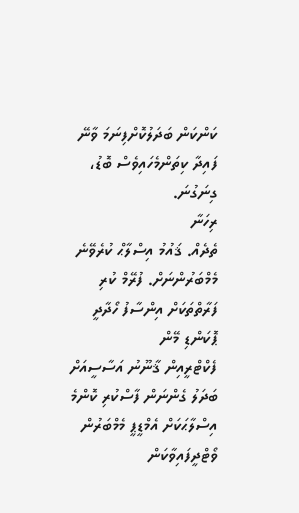ކަންކަން ބަދަލުކޮށްފިނަމަ ވާނޭ ފައިދާ ކިތަންމެހައިވެސް ބޮޑު، ގިނަގުނަ.
ރިހަނާ
ތެދެއް. ޤައުމު އިސްލާޙް ކުރެވޭނެ މެމްބަރުންނަށް. ފުރޭމް ކުރި ފަރާތްތަކަށް އިންސާފު ހޯދާދީ
ޕޮކަންޑި މޭން
ފެކްޓްރީއިން ޤާނޫނު އަސާސީއަށް ބަދަލު ގެންނަން ފާސްކުރި ކޮންމެ އިސްލާޙަކަށް އެމްޑީޕީ މެމްބަރުން ވޯޓްދީފައިވާކަން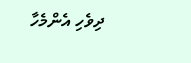ދިވެހި އެންމެހާ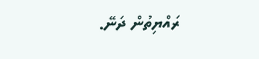ރައްޔިތުން ދަނޭ.